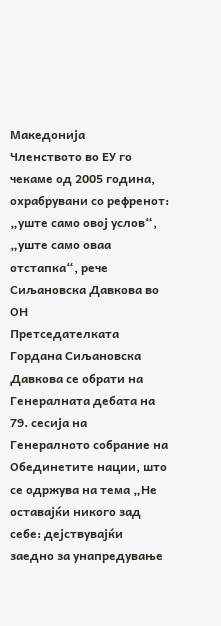Македонија
Членството во ЕУ го чекаме од 2005 година, охрабрувани со рефренот: „уште само овој услов“, „уште само оваа отстапка“, рече Сиљановска Давкова во ОН
Претседателката Гордана Сиљановска Давкова се обрати на Генералната дебата на 79. сесија на Генералното собрание на Обединетите нации, што се одржува на тема „Не оставајќи никого зад себе: дејствувајќи заедно за унапредување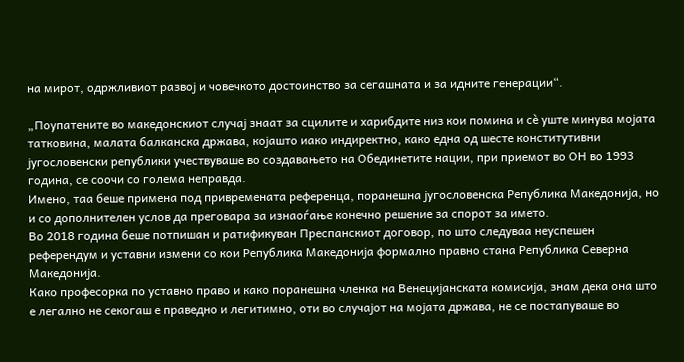на мирот, одржливиот развој и човечкото достоинство за сегашната и за идните генерации“.

„Поупатените во македонскиот случај знаат за сцилите и харибдите низ кои помина и сè уште минува мојата татковина, малата балканска држава, којашто иако индиректно, како една од шесте конститутивни југословенски републики учествуваше во создавањето на Обединетите нации, при приемот во ОН во 1993 година, се соочи со голема неправда.
Имено, таа беше примена под привремената референца, поранешна југословенска Република Македонија, но и со дополнителен услов да преговара за изнаоѓање конечно решение за спорот за името.
Во 2018 година беше потпишан и ратификуван Преспанскиот договор, по што следуваа неуспешен референдум и уставни измени со кои Република Македонија формално правно стана Република Северна Македонија.
Како професорка по уставно право и како поранешна членка на Венецијанската комисија, знам дека она што е легално не секогаш е праведно и легитимно, оти во случајот на мојата држава, не се постапуваше во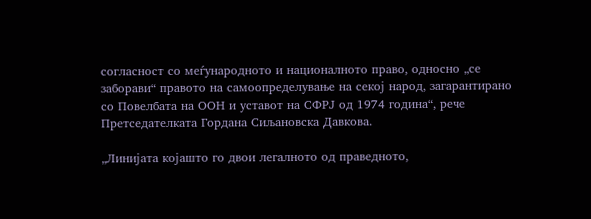согласност со меѓународното и националното право, односно „се заборави“ правото на самоопределување на секој народ, загарантирано со Повелбата на ООН и уставот на СФРЈ од 1974 година“, рече Претседателката Гордана Сиљановска Давкова.

„Линијата којашто го двои легалното од праведното,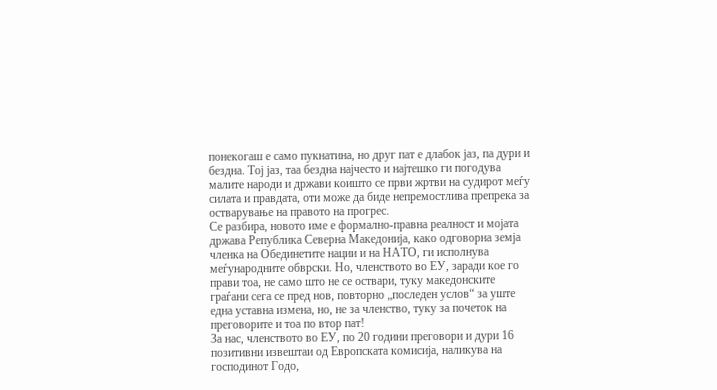понекогаш е само пукнатина, но друг пат е длабок јаз, па дури и бездна. Тој јаз, таа бездна најчесто и најтешко ги погодува малите народи и држави коишто се први жртви на судирот меѓу силата и правдата, оти може да биде непремостлива препрека за остварување на правото на прогрес.
Се разбира, новото име е формално-правна реалност и мојата држава Република Северна Македонија, како одговорна земја членка на Обединетите нации и на НАТО, ги исполнува меѓународните обврски. Но, членството во ЕУ, заради кое го прави тоа, не само што не се оствари, туку македонските граѓани сега се пред нов, повторно „последен услов“ за уште една уставна измена, но, не за членство, туку за почеток на преговорите и тоа по втор пат!
За нас, членството во ЕУ, по 20 години преговори и дури 16 позитивни извештаи од Европската комисија, наликува на господинот Годо,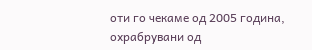оти го чекаме од 2005 година, охрабрувани од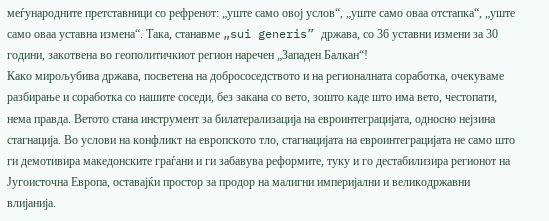меѓународните претставници со рефренот: „уште само овој услов“, „уште само оваа отстапка“, „уште само оваа уставна измена“. Така, станавме „sui generis” држава, со 36 уставни измени за 30 години, закотвена во геополитичкиот регион наречен „Западен Балкан“!
Како мирољубива држава, посветена на добрососедството и на регионалната соработка, очекуваме разбирање и соработка со нашите соседи, без закана со вето, зошто каде што има вето, честопати, нема правда. Ветото стана инструмент за билатерализација на евроинтеграцијата, односно нејзина стагнација. Во услови на конфликт на европското тло, стагнацијата на евроинтеграцијата не само што ги демотивира македонските граѓани и ги забавува реформите, туку и го дестабилизира регионот на Југоисточна Европа, оставајќи простор за продор на малигни империјални и великодржавни влијанија.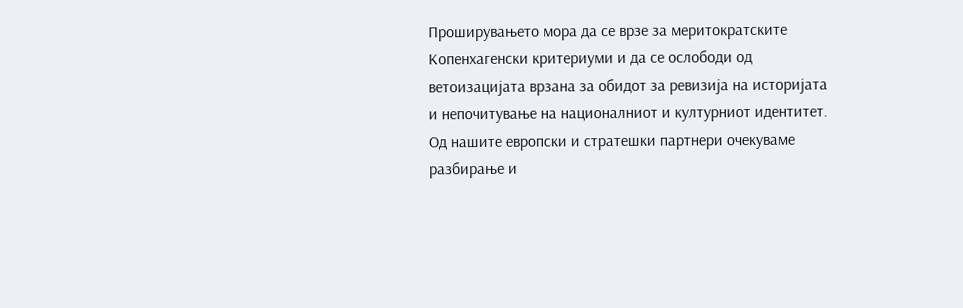Проширувањето мора да се врзе за меритократските Копенхагенски критериуми и да се ослободи од ветоизацијата врзана за обидот за ревизија на историјата и непочитување на националниот и културниот идентитет.
Од нашите европски и стратешки партнери очекуваме разбирање и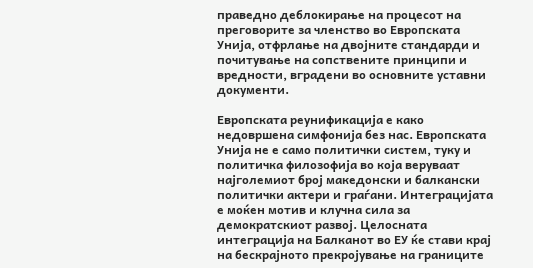праведно деблокирање на процесот на преговорите за членство во Европската Унија, отфрлање на двојните стандарди и почитување на сопствените принципи и вредности, вградени во основните уставни документи.

Европската реунификација е како недовршена симфонија без нас. Европската Унија не е само политички систем, туку и политичка филозофија во која веруваат најголемиот број македонски и балкански политички актери и граѓани. Интеграцијата е моќен мотив и клучна сила за демократскиот развој. Целосната интеграција на Балканот во ЕУ ќе стави крај на бескрајното прекројување на границите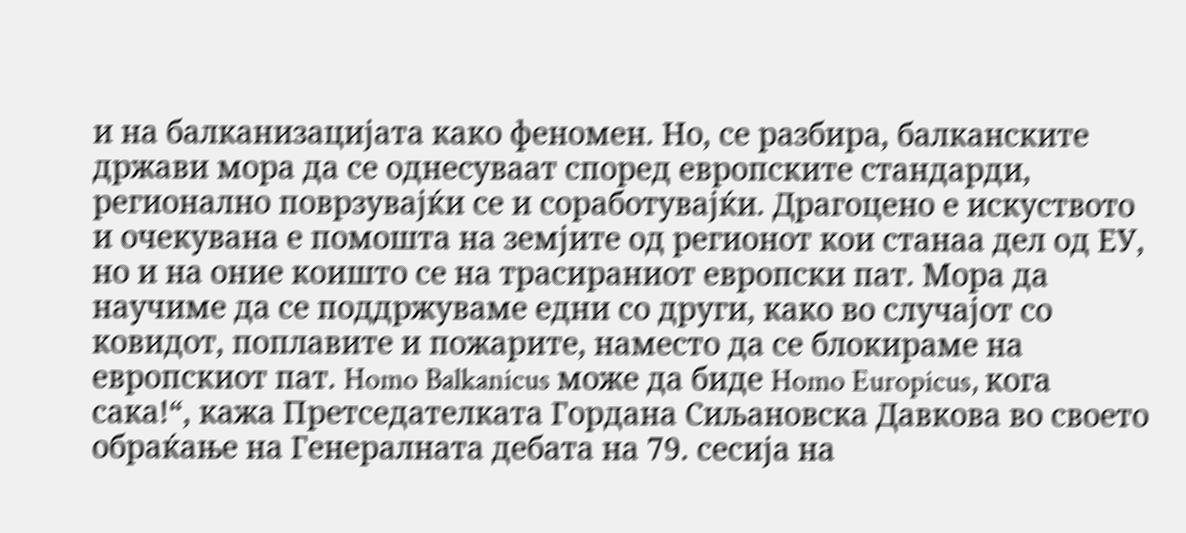и на балканизацијата како феномен. Но, се разбира, балканските држави мора да се однесуваат според европските стандарди, регионално поврзувајќи се и соработувајќи. Драгоцено е искуството и очекувана е помошта на земјите од регионот кои станаа дел од ЕУ, но и на оние коишто се на трасираниот европски пат. Мора да научиме да се поддржуваме едни со други, како во случајот со ковидот, поплавите и пожарите, наместо да се блокираме на европскиот пат. Homo Balkanicus може да биде Homo Europicus, кога сака!“, кажа Претседателката Гордана Сиљановска Давкова во своето обраќање на Генералната дебата на 79. сесија на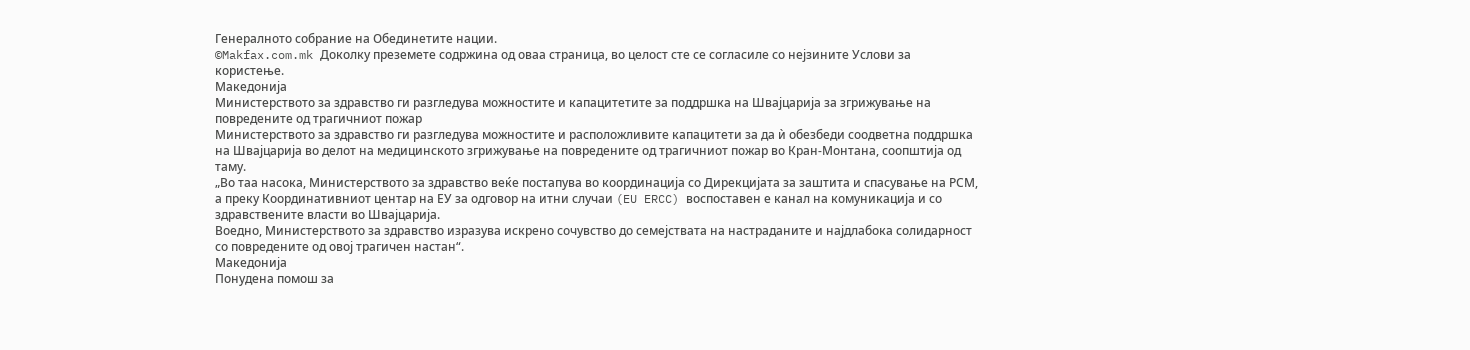Генералното собрание на Обединетите нации.
©Makfax.com.mk Доколку преземете содржина од оваа страница, во целост сте се согласиле со нејзините Услови за користење.
Македонија
Министерството за здравство ги разгледува можностите и капацитетите за поддршка на Швајцарија за згрижување на повредените од трагичниот пожар
Министерството за здравство ги разгледува можностите и расположливите капацитети за да ѝ обезбеди соодветна поддршка на Швајцарија во делот на медицинското згрижување на повредените од трагичниот пожар во Кран-Монтана, соопштија од таму.
„Во таа насока, Министерството за здравство веќе постапува во координација со Дирекцијата за заштита и спасување на РСМ, а преку Координативниот центар на ЕУ за одговор на итни случаи (EU ERCC) воспоставен е канал на комуникација и со здравствените власти во Швајцарија.
Воедно, Министерството за здравство изразува искрено сочувство до семејствата на настраданите и најдлабока солидарност со повредените од овој трагичен настан“.
Македонија
Понудена помош за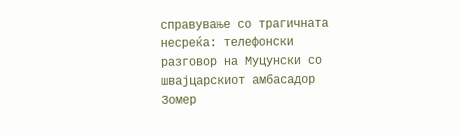справување со трагичната несреќа: телефонски разговор на Муцунски со швајцарскиот амбасадор Зомер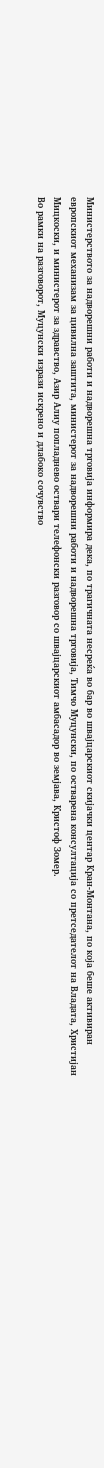Министерството за надворешни работи и надворешна трговија информира дека, по трагичната несреќа во бар во швајцарскиот скијачки центар Кран-Монтана, по која беше активиран европскиот механизам за цивилна заштита, министерот за надворешни работи и надворешна трговија, Тимчо Муцунски, по остварена консултација со претседателот на Владата, Христијан Мицкоски, и министерот за здравство, Азир Алиу попладнево оствари телефонски разговор со швајцарскиот амбасадор во земјава, Кристоф Зомер.
Во рамки на разговорот, Муцунски изрази искрено и длабоко сочувство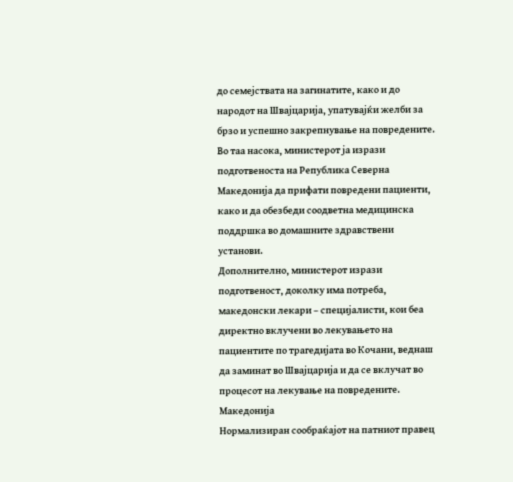до семејствата на загинатите, како и до народот на Швајцарија, упатувајќи желби за брзо и успешно закрепнување на повредените.
Во таа насока, министерот ја изрази подготвеноста на Република Северна Македонија да прифати повредени пациенти, како и да обезбеди соодветна медицинска поддршка во домашните здравствени установи.
Дополнително, министерот изрази подготвеност, доколку има потреба, македонски лекари – специјалисти, кои беа директно вклучени во лекувањето на пациентите по трагедијата во Кочани, веднаш да заминат во Швајцарија и да се вклучат во процесот на лекување на повредените.
Македонија
Нормализиран сообраќајот на патниот правец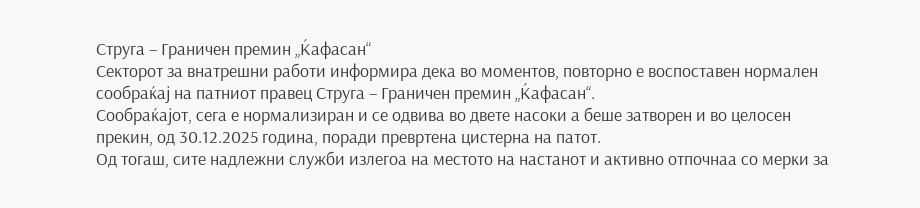Струга – Граничен премин „Ќафасан“
Секторот за внатрешни работи информира дека во моментов, повторно е воспоставен нормален сообраќај на патниот правец Струга – Граничен премин „Ќафасан“.
Сообраќајот, сега е нормализиран и се одвива во двете насоки а беше затворен и во целосен прекин, од 30.12.2025 година, поради превртена цистерна на патот.
Од тогаш, сите надлежни служби излегоа на местото на настанот и активно отпочнаа со мерки за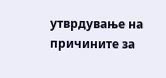утврдување на причините за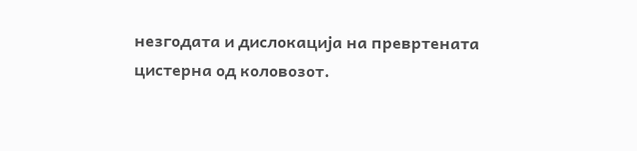незгодата и дислокација на превртената цистерна од коловозот.